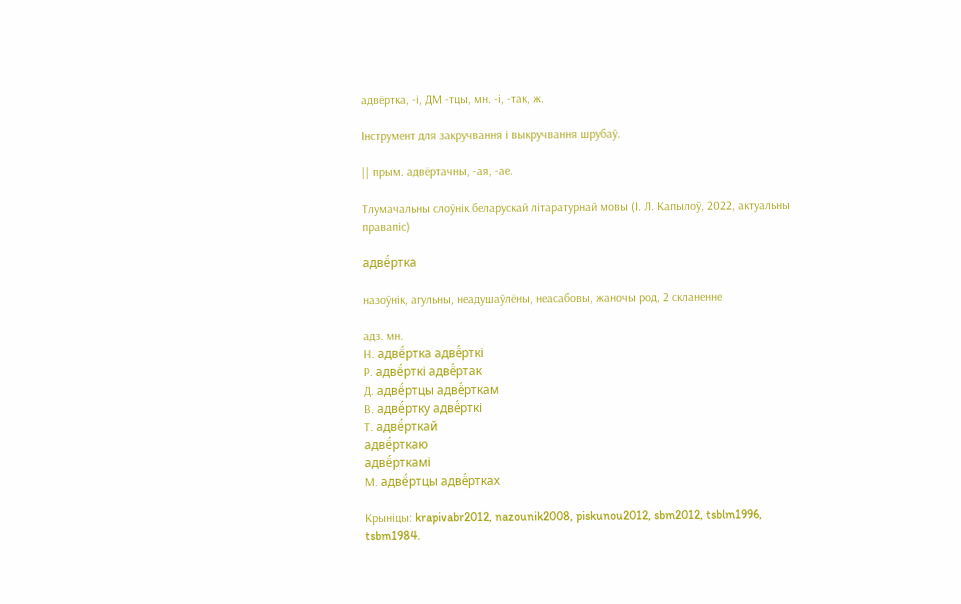адвёртка, -і, ДМ -тцы, мн. -і, -так, ж.

Інструмент для закручвання і выкручвання шрубаў.

|| прым. адвёртачны, -ая, -ае.

Тлумачальны слоўнік беларускай літаратурнай мовы (І. Л. Капылоў, 2022, актуальны правапіс)

адвё́ртка

назоўнік, агульны, неадушаўлёны, неасабовы, жаночы род, 2 скланенне

адз. мн.
Н. адвё́ртка адвё́рткі
Р. адвё́рткі адвё́ртак
Д. адвё́ртцы адвё́рткам
В. адвё́ртку адвё́рткі
Т. адвё́рткай
адвё́рткаю
адвё́рткамі
М. адвё́ртцы адвё́ртках

Крыніцы: krapivabr2012, nazounik2008, piskunou2012, sbm2012, tsblm1996, tsbm1984.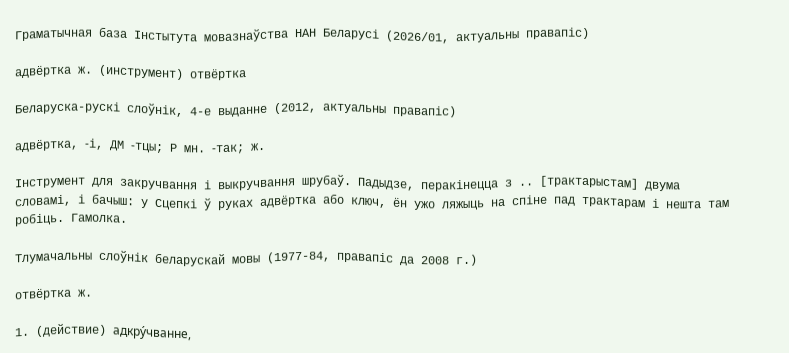Граматычная база Інстытута мовазнаўства НАН Беларусі (2026/01, актуальны правапіс)

адвёртка ж. (инструмент) отвёртка

Беларуска-рускі слоўнік, 4-е выданне (2012, актуальны правапіс)

адвёртка, ‑і, ДМ ‑тцы; Р мн. ‑так; ж.

Інструмент для закручвання і выкручвання шрубаў. Падыдзе, перакінецца з .. [трактарыстам] двума словамі, і бачыш: у Сцепкі ў руках адвёртка або ключ, ён ужо ляжыць на спіне пад трактарам і нешта там робіць. Гамолка.

Тлумачальны слоўнік беларускай мовы (1977-84, правапіс да 2008 г.)

отвёртка ж.

1. (действие) адкру́чванне,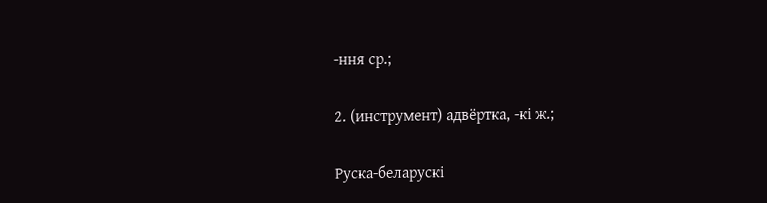-ння ср.;

2. (инструмент) адвёртка, -кі ж.;

Руска-беларускі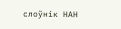слоўнік НАН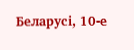Беларусі, 10-е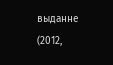выданне (2012,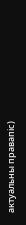актуальны правапіс)